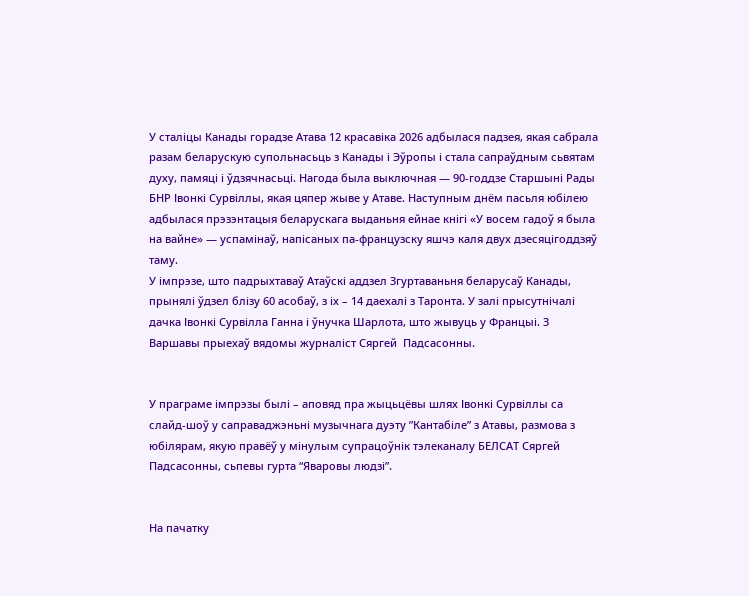У сталіцы Канады горадзе Атава 12 красавіка 2026 адбылася падзея, якая сабрала разам беларускую супольнасьць з Канады і Эўропы і стала сапраўдным сьвятам духу, памяці і ўдзячнасьці. Нагода была выключная — 90-годдзе Старшыні Рады БНР Івонкі Сурвіллы, якая цяпер жыве у Атаве. Наступным днём пасьля юбілею адбылася прэзэнтацыя беларускага выданьня ейнае кнігі «У восем гадоў я была на вайне» — успамінаў, напісаных па-французску яшчэ каля двух дзесяцігоддзяў таму.
У імпрэзе, што падрыхтаваў Атаўскі аддзел Згуртаваньня беларусаў Канады, прынялі ўдзел блізу 60 асобаў, з іх – 14 даехалі з Таронта. У залі прысутнічалі дачка Івонкі Сурвілла Ганна і ўнучка Шарлота, што жывуць у Францыі. З Варшавы прыехаў вядомы журналіст Сяргей  Падсасонны.


У праграме імпрэзы былі – аповяд пра жыцьцёвы шлях Івонкі Сурвіллы са слайд-шоў у саправаджэньні музычнага дуэту ”Кантабіле” з Атавы, размова з юбілярам, якую правёў у мінулым супрацоўнік тэлеканалу БЕЛСАТ Сяргей Падсасонны, сьпевы гурта “Яваровы людзі”.


На пачатку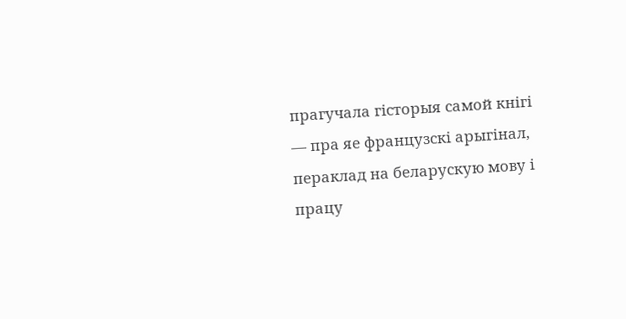прагучала гісторыя самой кнігі — пра яе французскі арыгінал, пераклад на беларускую мову і працу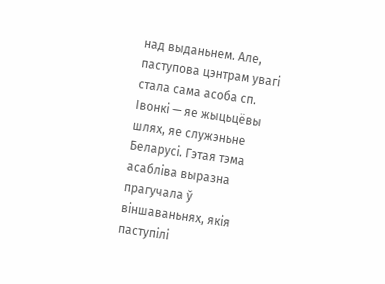над выданьнем. Але, паступова цэнтрам увагі стала сама асоба сп. Івонкі — яе жыцьцёвы шлях, яе служэньне Беларусі. Гэтая тэма асабліва выразна прагучала ў віншаваньнях, якія паступілі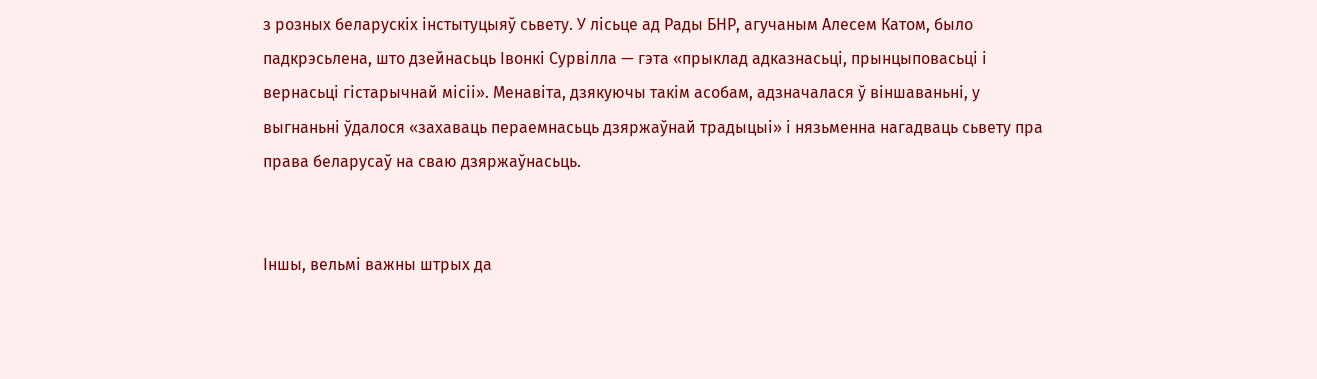з розных беларускіх інстытуцыяў сьвету. У лісьце ад Рады БНР, агучаным Алесем Катом, было падкрэсьлена, што дзейнасьць Івонкі Сурвілла — гэта «прыклад адказнасьці, прынцыповасьці і вернасьці гістарычнай місіі». Менавіта, дзякуючы такім асобам, адзначалася ў віншаваньні, у выгнаньні ўдалося «захаваць пераемнасьць дзяржаўнай традыцыі» і нязьменна нагадваць сьвету пра права беларусаў на сваю дзяржаўнасьць.


Іншы, вельмі важны штрых да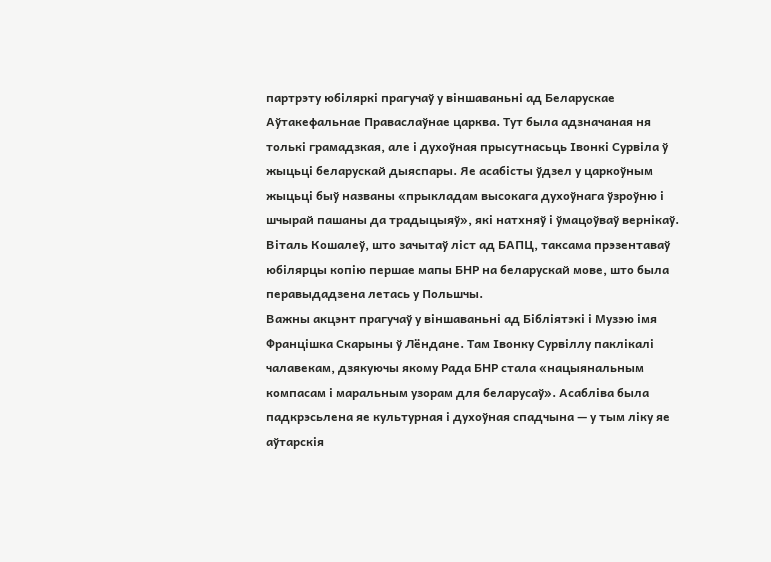партрэту юбіляркі прагучаў у віншаваньні ад Беларускае Аўтакефальнае Праваслаўнае царква. Тут была адзначаная ня толькі грамадзкая, але і духоўная прысутнасьць Івонкі Сурвіла ў жыцьці беларускай дыяспары. Яе асабісты ўдзел у царкоўным жыцьці быў названы «прыкладам высокага духоўнага ўзроўню і шчырай пашаны да традыцыяў», які натхняў і ўмацоўваў вернікаў. Віталь Кошалеў, што зачытаў ліст ад БАПЦ, таксама прэзентаваў юбілярцы копію першае мапы БНР на беларускай мове, што была перавыдадзена летась у Польшчы.
Важны акцэнт прагучаў у віншаваньні ад Бібліятэкі і Музэю імя Францішка Скарыны ў Лёндане. Там Івонку Сурвіллу паклікалі чалавекам, дзякуючы якому Рада БНР стала «нацыянальным компасам і маральным узорам для беларусаў». Асабліва была падкрэсьлена яе культурная і духоўная спадчына — у тым ліку яе аўтарскія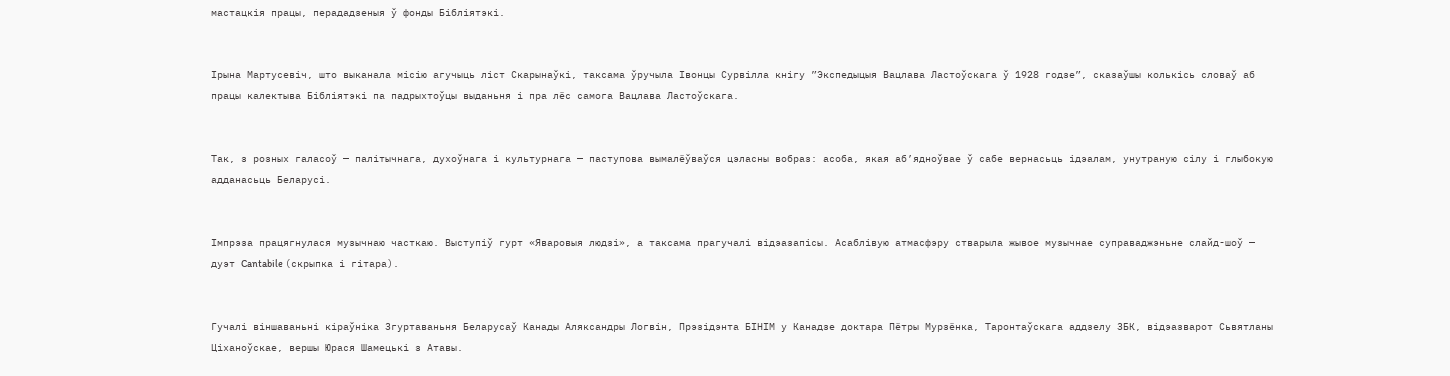мастацкія працы, перададзеныя ў фонды Бібліятэкі.


Ірына Мартусевіч, што выканала місію агучыць ліст Скарынаўкі, таксама ўручыла Івонцы Сурвілла кнігу ”Экспедыцыя Вацлава Ластоўскага ў 1928 годзе”, сказаўшы колькісь словаў аб працы калектыва Бібліятэкі па падрыхтоўцы выданьня і пра лёс самога Вацлава Ластоўскага.


Так, з розных галасоў — палітычнага, духоўнага і культурнага — паступова вымалёўваўся цэласны вобраз: асоба, якая аб’ядноўвае ў сабе вернасьць ідэалам, унутраную сілу і глыбокую адданасьць Беларусі.


Імпрэза працягнулася музычнаю часткаю. Выступіў гурт «Яваровыя людзі», а таксама прагучалі відэазапісы. Асаблівую атмасфэру стварыла жывое музычнае суправаджэньне слайд-шоў — дуэт Cantabile (скрыпка і гітара).


Гучалі віншаваньні кіраўніка Згуртаваньня Беларусаў Канады Аляксандры Логвін, Прэзідэнта БІНІМ у Канадзе доктара Пётры Мурзёнка, Таронтаўскага аддзелу ЗБК, відэазварот Сьвятланы Ціханоўскае, вершы Юрася Шамецькі з Атавы.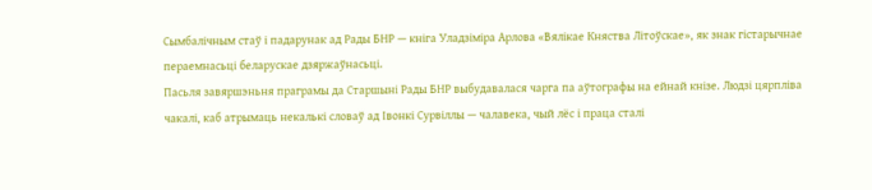Сымбалічным стаў і падарунак ад Рады БНР — кніга Уладзіміра Арлова «Вялікае Княства Літоўскае», як знак гістарычнае пераемнасьці беларускае дзяржаўнасьці.
Пасьля завяршэньня праграмы да Старшыні Рады БНР выбудавалася чарга па аўтографы на ейнай кнізе. Людзі цярпліва чакалі, каб атрымаць некалькі словаў ад Івонкі Сурвіллы — чалавека, чый лёс і праца сталі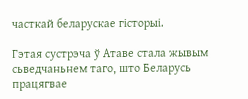часткай беларускае гісторыі.

Гэтая сустрэча ў Атаве стала жывым сьведчаньнем таго, што Беларусь працягвае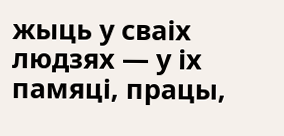жыць у сваіх людзях — у іх памяці, працы,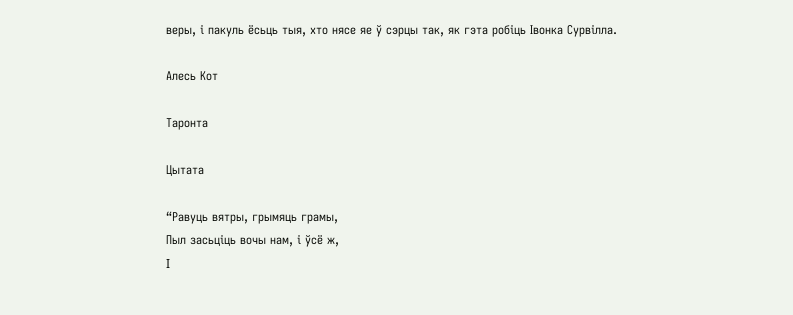веры, і пакуль ёсьць тыя, хто нясе яе ў сэрцы так, як гэта робіць Івонка Сурвілла.

Алесь Кот

Таронта

Цытата

“Равуць вятры, грымяць грамы,
Пыл засьціць вочы нам, і ўсё ж,
I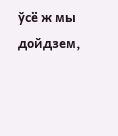ўсё ж мы дойдзем,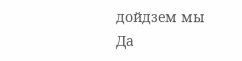дойдзем мы
Да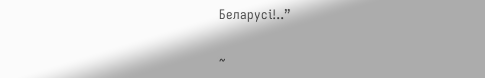Беларусі!..”

~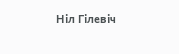Ніл Гілевіч